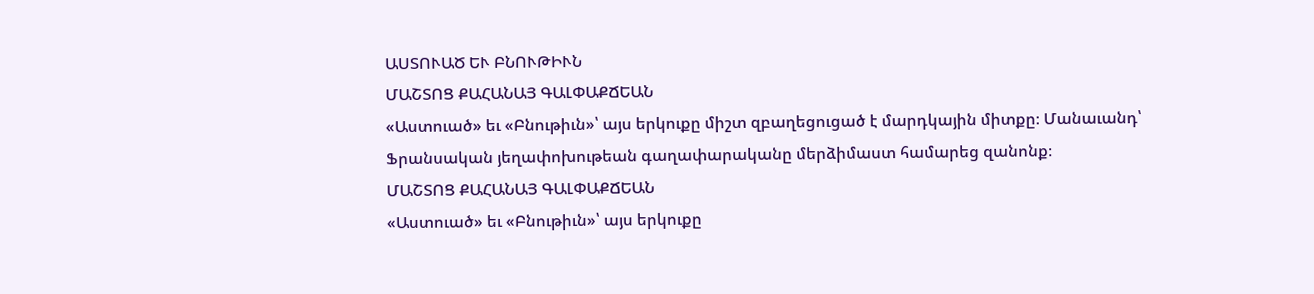ԱՍՏՈՒԱԾ ԵՒ ԲՆՈՒԹԻՒՆ
ՄԱՇՏՈՑ ՔԱՀԱՆԱՅ ԳԱԼՓԱՔՃԵԱՆ
«Աստուած» եւ «Բնութիւն»՝ այս երկուքը միշտ զբաղեցուցած է մարդկային միտքը։ Մանաւանդ՝ Ֆրանսական յեղափոխութեան գաղափարականը մերձիմաստ համարեց զանոնք։
ՄԱՇՏՈՑ ՔԱՀԱՆԱՅ ԳԱԼՓԱՔՃԵԱՆ
«Աստուած» եւ «Բնութիւն»՝ այս երկուքը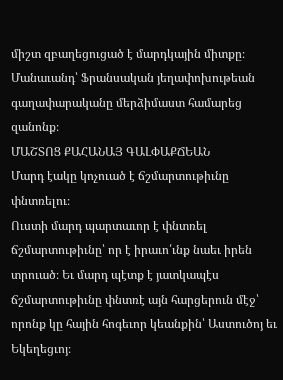միշտ զբաղեցուցած է մարդկային միտքը։ Մանաւանդ՝ Ֆրանսական յեղափոխութեան գաղափարականը մերձիմաստ համարեց զանոնք։
ՄԱՇՏՈՑ ՔԱՀԱՆԱՅ ԳԱԼՓԱՔՃԵԱՆ
Մարդ էակը կոչուած է ճշմարտութիւնը փնտռելու։
Ուստի մարդ պարտաւոր է փնտռել ճշմարտութիւնը՝ որ է իրաւո՛ւնք նաեւ իրեն տրուած։ Եւ մարդ պէտք է յատկապէս ճշմարտութիւնը փնտռէ այն հարցերուն մէջ՝ որոնք կը հային հոգեւոր կեանքին՝ Աստուծոյ եւ Եկեղեցւոյ։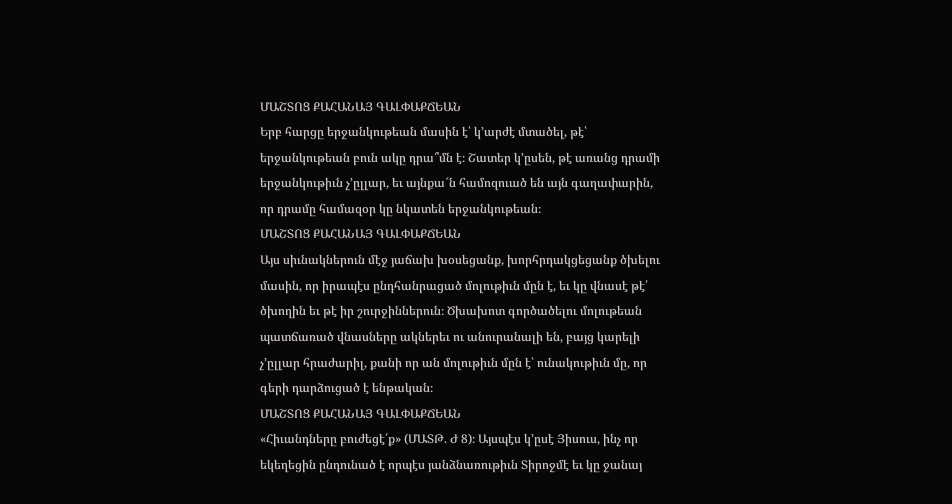ՄԱՇՏՈՑ ՔԱՀԱՆԱՅ ԳԱԼՓԱՔՃԵԱՆ
Երբ հարցը երջանկութեան մասին է՝ կ՚արժէ մտածել, թէ՝ երջանկութեան բուն ակը դրա՞մն է։ Շատեր կ՚ըսեն, թէ առանց դրամի երջանկութիւն չ՚ըլլար, եւ այնքա՜ն համոզուած են այն գաղափարին, որ դրամը համազօր կը նկատեն երջանկութեան։
ՄԱՇՏՈՑ ՔԱՀԱՆԱՅ ԳԱԼՓԱՔՃԵԱՆ
Այս սիւնակներուն մէջ յաճախ խօսեցանք, խորհրդակցեցանք ծխելու մասին, որ իրապէս ընդհանրացած մոլութիւն մըն է, եւ կը վնասէ թէ՛ ծխողին եւ թէ իր շուրջիններուն։ Ծխախոտ գործածելու մոլութեան պատճառած վնասները ակներեւ ու անուրանալի են, բայց կարելի չ՚ըլլար հրաժարիլ, քանի որ ան մոլութիւն մըն է՝ ունակութիւն մը, որ գերի դարձուցած է ենթական։
ՄԱՇՏՈՑ ՔԱՀԱՆԱՅ ԳԱԼՓԱՔՃԵԱՆ
«Հիւանդները բուժեցէ՛ք» (ՄԱՏԹ. Ժ 8)։ Այսպէս կ՚ըսէ Յիսուս, ինչ որ եկեղեցին ընդունած է որպէս յանձնառութիւն Տիրոջմէ եւ կը ջանայ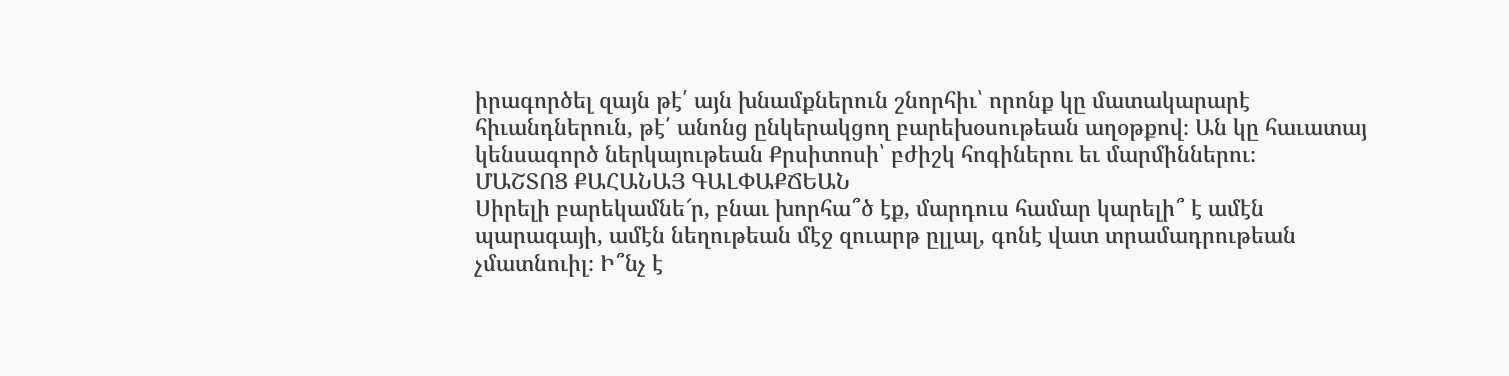իրագործել զայն թէ՛ այն խնամքներուն շնորհիւ՝ որոնք կը մատակարարէ հիւանդներուն, թէ՛ անոնց ընկերակցող բարեխօսութեան աղօթքով։ Ան կը հաւատայ կենսագործ ներկայութեան Քրսիտոսի՝ բժիշկ հոգիներու եւ մարմիններու։
ՄԱՇՏՈՑ ՔԱՀԱՆԱՅ ԳԱԼՓԱՔՃԵԱՆ
Սիրելի բարեկամնե՜ր, բնաւ խորհա՞ծ էք, մարդուս համար կարելի՞ է ամէն պարագայի, ամէն նեղութեան մէջ զուարթ ըլլալ, գոնէ վատ տրամադրութեան չմատնուիլ։ Ի՞նչ է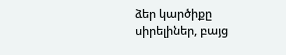ձեր կարծիքը սիրելիներ, բայց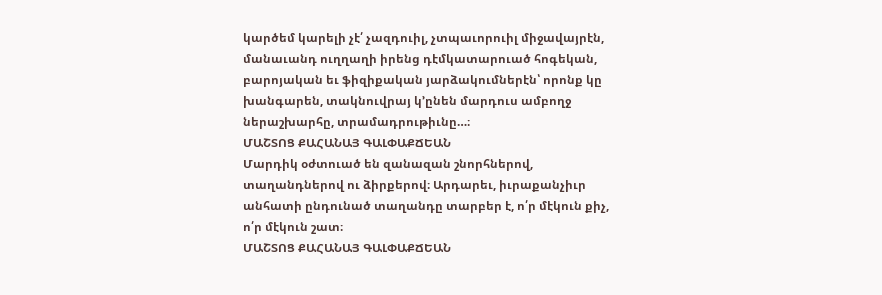կարծեմ կարելի չէ՛ չազդուիլ, չտպաւորուիլ միջավայրէն, մանաւանդ ուղղաղի իրենց դէմկատարուած հոգեկան, բարոյական եւ ֆիզիքական յարձակումներէն՝ որոնք կը խանգարեն, տակնուվրայ կ՚ընեն մարդուս ամբողջ ներաշխարհը, տրամադրութիւնը…։
ՄԱՇՏՈՑ ՔԱՀԱՆԱՅ ԳԱԼՓԱՔՃԵԱՆ
Մարդիկ օժտուած են զանազան շնորհներով, տաղանդներով ու ձիրքերով։ Արդարեւ, իւրաքանչիւր անհատի ընդունած տաղանդը տարբեր է, ո՛ր մէկուն քիչ, ո՛ր մէկուն շատ։
ՄԱՇՏՈՑ ՔԱՀԱՆԱՅ ԳԱԼՓԱՔՃԵԱՆ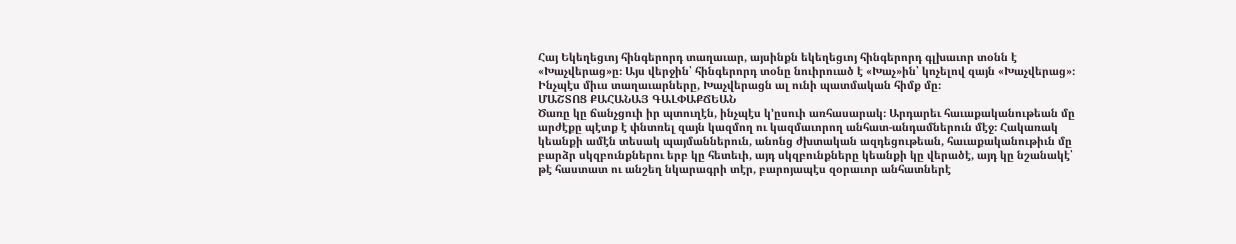Հայ Եկեղեցւոյ հինգերորդ տաղաւար, այսինքն եկեղեցւոյ հինգերորդ գլխաւոր տօնն է «Խաչվերաց»ը։ Այս վերջին՝ հինգերորդ տօնը նուիրուած է «Խաչ»ին՝ կոչելով զայն «Խաչվերաց»։ Ինչպէս միւս տաղաւարները, Խաչվերացն ալ ունի պատմական հիմք մը։
ՄԱՇՏՈՑ ՔԱՀԱՆԱՅ ԳԱԼՓԱՔՃԵԱՆ
Ծառը կը ճանչցուի իր պտուղէն, ինչպէս կ՚ըսուի առհասարակ։ Արդարեւ հաւաքականութեան մը արժէքը պէտք է փնտռել զայն կազմող ու կազմաւորող անհատ-անդամներուն մէջ։ Հակառակ կեանքի ամէն տեսակ պայմաններուն, անոնց ժխտական ազդեցութեան, հաւաքականութիւն մը բարձր սկզբունքներու երբ կը հետեւի, այդ սկզբունքները կեանքի կը վերածէ, այդ կը նշանակէ՝ թէ հաստատ ու անշեղ նկարագրի տէր, բարոյապէս զօրաւոր անհատներէ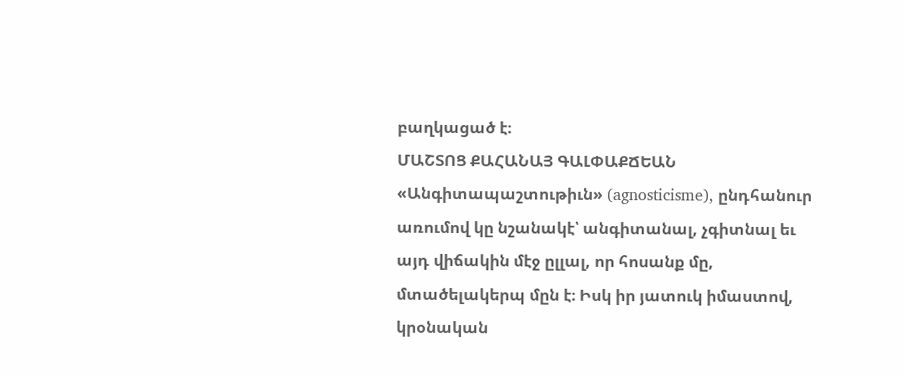բաղկացած է։
ՄԱՇՏՈՑ ՔԱՀԱՆԱՅ ԳԱԼՓԱՔՃԵԱՆ
«Անգիտապաշտութիւն» (agnosticisme), ընդհանուր առումով կը նշանակէ՝ անգիտանալ, չգիտնալ եւ այդ վիճակին մէջ ըլլալ, որ հոսանք մը, մտածելակերպ մըն է։ Իսկ իր յատուկ իմաստով, կրօնական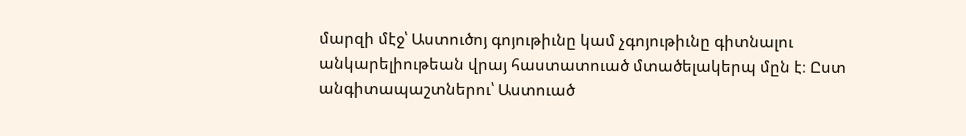մարզի մէջ՝ Աստուծոյ գոյութիւնը կամ չգոյութիւնը գիտնալու անկարելիութեան վրայ հաստատուած մտածելակերպ մըն է։ Ըստ անգիտապաշտներու՝ Աստուած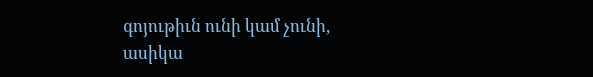գոյութիւն ունի կամ չունի, ասիկա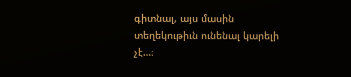գիտնալ, այս մասին տեղեկութիւն ունենալ կարելի չէ…։